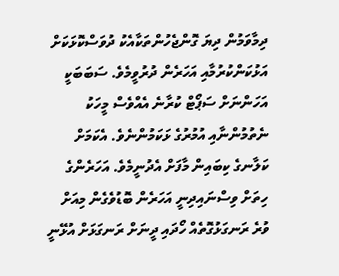ދިމާވަމުން ދިޔަ ގޮންޖެހުންތަކާއެކު ދުވަސްކޮޅަކަށް އަޅުކަންކުރުމާއި އަހަރެން ދުރުވީމެވެ. ސަބަބަކީ އަހަންނަށް ސަޕޯޓް ކުރާނެ އެއްވެސް މީހަކު ނެތުމުންނާއި އުމުރުގެ ޅަކަމުންނެވެ. އެކަމަށް ކަލާނގެ ކިބައިން މާފަށް އެދުނީމެވެ. އަހަރެންގެ ހިތަށް ވިސްނައިދިނީ އަހަރެން ބޮޑުވެގެން މިއަށް ވުރެ ރަނގަޅުގޮތެއް ހޯދައި ދީނަށް ރަނގަޅަށް އުޅޭނީ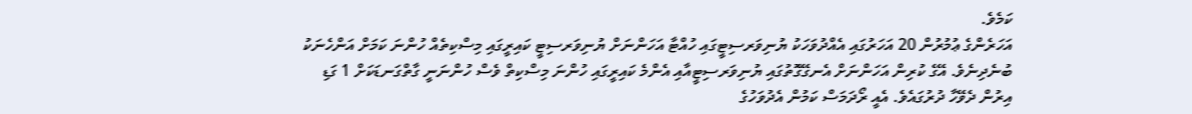ކަމެވެ.
އަހަރެންގެ ޢުމުރުން 20 އަހަރުގައި އެއްދުވަހަކު ޔުނިވަރސިޓީގައި ހުއްޓާ އަހަންނަށް ޔުނިވަރސިޓީ ކައިރީގައި މިސްކިތެއް ހުންނަ ކަމަށް އަންހެނަކު ބުނެދިނެވެ. އޭގެ ކުރިން އަހަންނަށް އެނގޭގޮތުގައި ޔުނިވަރސިޓީއާއި އެންމެ ކައިރީގައި ހުންނަ މިސްކިތް ވެސް ހުންނަނީ ގާތްގަނޑަކަށް 1 ގަޑި އިރުން ދެވޭހާ ދުރުގައެވެ. އެއީ ރޯދަމަސް ކަމުން އެދުވަހުގެ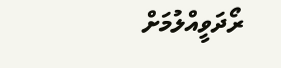ރޯދަވީއްލުމަށް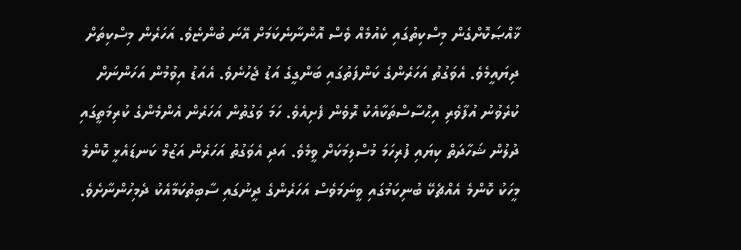ޚާއްޞަކޮށްގެން މިސްކިތުގައި ކެއުމެއް ވެސް އޮންނާނެކަމަށް އޭނަ ބުންޏެވެ. އަހަރެން މިސްކިތަށް ދިޔައީމެވެ. އެވަގުތު އަހަރެންގެ ކަންފަތުގައި ބަންގީގެ އަޑު ޖެހުނެވެ. އެއަޑު އިވުމުން އަހަންނަށް ކުރެވުނު އުފާވެރި އިޙްސާސްތަކާއެކު ރޮވެން ފެށިއެވެ. ހަމަ ވަގުތުން އަހަރެން އެންމެންގެ ކުރިމަތީގައި ދުލުން ޝަހާދަތް ކިޔައި ފުރިހަމަ މުސްލިމަކަށް ވީމެވެ. އަދި އެވަގުތު އަހަރެން އަޒުމް ކަނޑައެޅީ ކޮންމެ މީހަކު ކޮންމެ އެއްޗެކޭ ބުނިކަމުގައި ވީނަމަވެސް އަހަރެންގެ ދީނުގައި ސާބިތުކަމާއެކު ދެމިހުންނާށެވެ.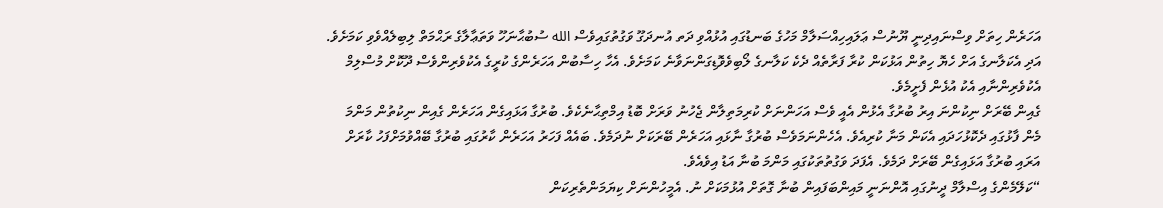އަހަރެން ހިތަށް ވިސްނައިދިނީ ޔޫނުސް ޢަލައިހިއްސަލާމް މަހުގެ ބަނޑުގައި އުޅުއްވި ދަތ އުނދަގޫ ވަގުތުގައިވެސް الله ސުބުޙާނަހޫ ވަތަޢާލާގެ ރަޙްމަތް ލިބިލެއްވެވި ކަމަށެވެ. އަދި އެކަލާނގެ އަށް ހެޔޮ ހިތުން އަޅުކަން ކުރާ ފަރާތެއް ދެކެ ކަލާނގެ ލޯބިވެވޮޑިގަންނަވާނެ ކަމަށެވެ. އެހާ ހިސާބުން އަހަރެންގެ ކުރީގެ އެކުވެރިންވެސް ދޫކޮށް މުސްލިމް އެކުވެރިންނާއި އެކު އުޅެން ފެށީމެވެ.
ގެއިން ބޭރަށް ނިކުންނަ އިރު ބުރުގާ އެޅުން އެއީ ވެސް އަހަންނަށް ކުރިމަތިލާން ޖެހުނު ވަރަށް ބޮޑު އިމްތިޙާނެކެވެ. ބުރުގާ އަޅައިގެން އަހަރެން ގެއިން ނިކުތުން މަންމަ މެން ފާޅުގައި ދެކޮޅުހަދައި އެކަން މަނާ ކުރިއެވެ. އެހެންނަމަވެސް ބުރުގާ ނާޅައި އަހަރެން ބޭރަކަށް ނުދަމެވެ. ބައެއް ފަހަރު އަހަރެން ކާރުގައި ބުރުގާ ބޭއްވުމަށްފަހު ކާރަށް އަރައި ބުރުގާ އަޅައިގެން ބޭރަށް ދަމެވެ. އެފަދަ ވަގުތުތަކުގައި މަންމަ ބުނާ އަޑު އިވެއެވެ.
“ކަލޭމެންގެ އިސްލާމް ދީނުގައި އޮންނަނީ މައިންބަފައިން ބުނާ ގޮތަށް އުޅުމަކަށް ނު. އެމީހުންނަށް ކިޔަމަންތެރިކަން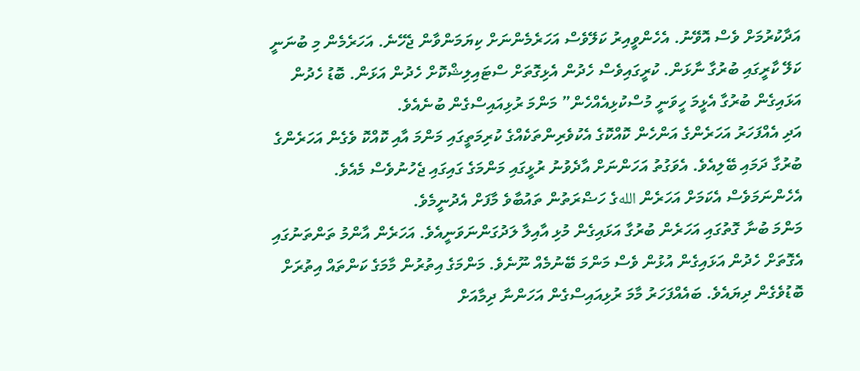އަދާކުރުމަށް ވެސް އޮވޭނު. އެހެންވީއިރު ކަލޭވެސް އަހަރެމެންނަށް ކިޔަމަންވާން ޖެހޭނެ. އަހަރެމެން މި ބުނަނީ ކަލޭ ކާރީގައި ބުރުގާ ނާޅަން. ކުރީގައިވެސް ހެދުން އެޅިގޮތަށް ސްޓައިލިޝްކޮށް ހެދުން އަޅަން. ބޮޑު ހެދުން އަޅައިގެން ބުރުގާ އެޅީމަ ހީވަނީ މުސްކުޅިއެއްހެން” މަންމަ ރުޅިއައިސްގެން ބުނެއެވެ.
އަދި އެއްފަހަރު އަހަރެންގެ އަންހެން ކޮއްކޮގެ އެކުވެރިންތަކެއްގެ ކުރިމަތީގައި މަންމަ އާއި ކޮއްކޮ ވެގެން އަހަރެންގެ ބުރުގާ ދަމައި ބޭލިއެވެ. އެވަގުތު އަހަންނަށް އާދެވުނު ރުޅީގައި މަންމަގެ ގައިގައި ޖެހުނުވެސް މެއެވެ. އެހެންނަމަވެސް އެކަމަށް އަހަރެން اللهގެ ހަޟްރަތުން ތައުބާވެ މާފަށް އެދުނީމެވެ.
މަންމަ ބުނާ ގޮތުގައި އަހަރެން ބުރުގާ އަޅައިގެން މުޅި އާއިލާ ލަދުގަންނަވަނީއެވެ. އަހަރެން އާންމު ތަންތަނުގައި އެގޮތަށް ހެދުން އަޅައިގެން އުޅުން ވެސް މަންމަ ބޭނުމެއް ނޫނެވެ. މަންމަގެ އިތުރުން މާމަގެ ކަންތައް އިތުރަށް ބޮޑުވެގެން ދިޔައެވެ. ބައެއްފަހަރު މާމަ ރުޅިއައިސްގެން އަހަންނާ ދިމާއަށް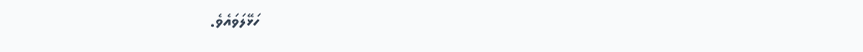ހަޅޭލަވައެވެ.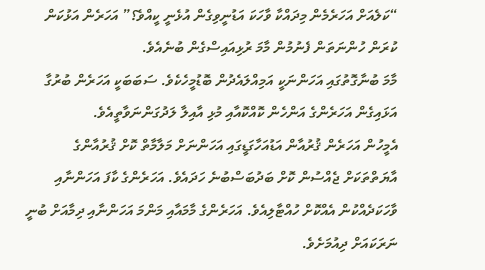“ކަލެއަށް އަހަރެމެން މިދައްކާ ވާހަކަ އަޑުނީވިގެން އުޅެނީ ކީއްވެ؟” އަހަރެން އަޅުކަން ކުރަން ހުންނަތަން ފެނުމުން މާމަ ރުޅިއައިސްގެން ބުނެއެވެ.
މާމަ ބުނާގޮތުގައި އަހަންނަކީ އަމިއްލައެދުން ބޮޑުމީހެކެވެ. ސަބަބަކީ އަހަރެން ބުރުގާ އަޅައިގެން އަހަރެންގެ އަންހެން ކޮއްކޮއާއި މުޅި އާއިލާ ލަދުގަންނަވާތީއެވެ.
އެމީހުން އަހަރެން ޤުރުއާން އަޑުއަހާގަޑީގައި އަހަންނަށް މަލާމާތް ކޮށް ޤުރުއާންގެ އާޔަތްތަކަށް ޖެއްސުން ކޮށް ބަދުބަސްބުނެ ހަދައެވެ. އަހަރެންގެ ކާފަ އަހަންނާއި ވާހަކަދެއްކުން އެއްކޮށް ހުއްޓާލިއެވެ. އަހަރެންގެ މާމައާއި މަންމަ އަހަންނާއި ދިމާއަށް ބުނީ ނަރަކައަށް ދިއުމަށެވެ.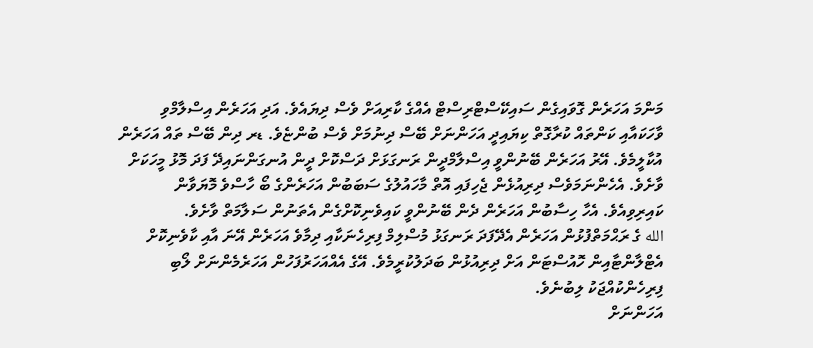މަންމަ އަހަރެން ގޮވައިގެން ސައިކޭސްޓްރިސްޓް އެއްގެ ކާރިއަށް ވެސް ދިޔައެވެ. އަދި އަހަރެން އިސްލާމްވި ވާހަކައާއި ކަންތައް ކުރާގޮތް ކިޔައިދީ އަހަންނަށް ބޭސް ދިނުމަށް ވެސް ބުންޏެވެ. ޑރ ދިން ބޭސް ތައް އަހަރެން އުކާލީމެވެ. އޭރު އަހަރެން ބޭނުންވީ އިސްލާމްދީން ރަނގަޅަށް ދަސްކޮށް ދީން އުނގަންނައިދޭ ފަދަ މޮޅު މީހަކަށް ވާށެވެ. އެހެންނަމަވެސް ދިރިއުޅެން ޖެހިފައި އޮތް މާހައުލުގެ ސަބަބުން އަހަރެންގެ ބޯ ހާސްވެ މޮޔަވާން ކައިރިވިއެވެ. އެހާ ހިސާބުން އަހަރެން ދެން ބޭނުންވީ ކައިވެނިކޮށްގެން އެތަނުން ސަލާމަތް ވާށެވެ.
الله ގެ ރަޙްމަތްފުޅުން އަހަރެން އެދޭފަދަ ރަނގަޅު މުސްލިމް ފިރިހެނަކާއި ދިމާވެ އަހަރެން އޭނަ އާއި ކާވެނިކޮށް އެޓްލާންޓާއިން ހޮއުސްޓަން އަށް ދިރިއުޅުން ބަދަލުކުރީމެވެ. އޭގެ އެއްއަހަރުފަހުން އަހަރެމެންނަށް ލޯބި ފިރިހެންކުއްޖަކު ލިބުނެވެ.
އަހަންނަށް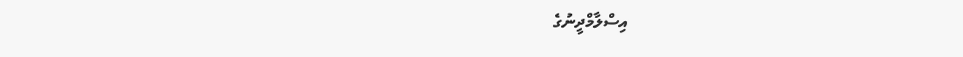އިސްލާމްދީނުގެ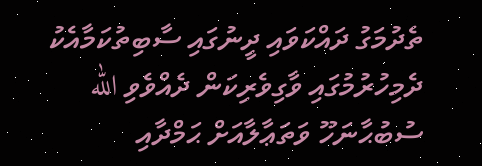ތެދުމަގު ދައްކަވައި ދީނުގައި ސާބިތުކަމާއެކު ދެމިހުރުމުގައި ވާގިވެރިކަން ދެއްވެވި الله ސުބުޙާނަހޫ ވަތަޢާލާއަށް ޙަމްދާއި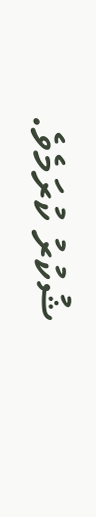ޝުކުރު ކުރަމެވެ.